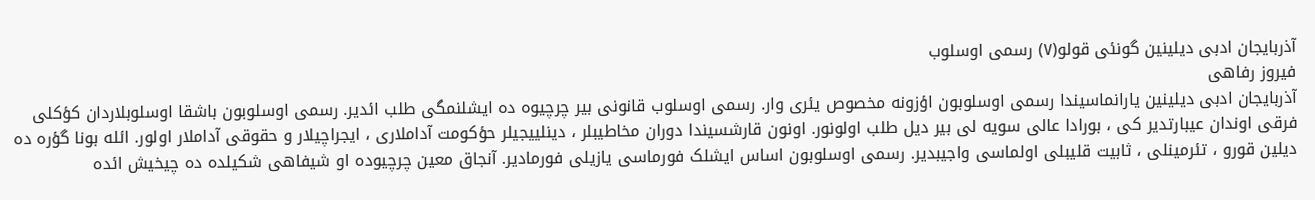آذربایجان ادبی دیلینین گونئی قولو(۷) رسمی اوسلوب
فیروز رفاهی
آذربایجان ادبی دیلینین یارانماسیندا رسمی اوسلوبون اؤزونه مخصوص یئری وار. رسمی اوسلوب قانونی بیر چرچیوه ده ایشلنمگی طلب ائدیر. رسمی اوسلوبون باشقا اوسلوبلاردان کؤکلی فرقی اوندان عیبارتدیر کی ، بورادا عالی سویه لی بیر دیل طلب اولونور. اونون قارشسیندا دوران مخاطیبلر ، دینلییجیلر حؤکومت آداملاری ، ایجراچیلار و حقوقی آداملار اولور. ائله بونا گؤره ده دیلین قورو ، تئرمینلی ، ثابیت قلیبلی اولماسی واجیبدیر. رسمی اوسلوبون اساس ایشلک فورماسی یازیلی فورمادیر. آنجاق معین چرچیوده او شیفاهی شکیلده ده چیخیش ائده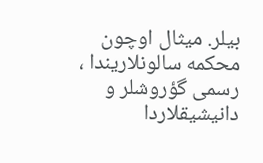بیلر. میثال اوچون محکمه سالونلاریندا ، رسمی گؤروشلر و دانیشیقلاردا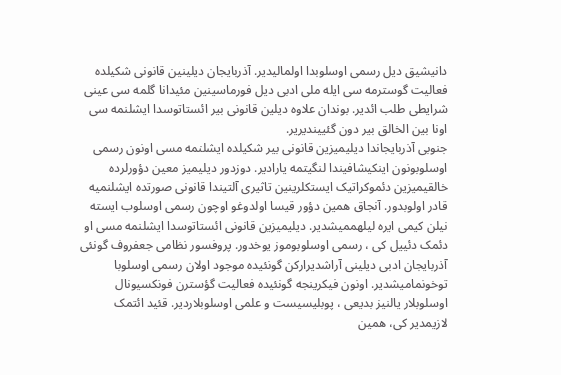دانیشیق دیل رسمی اوسلوبدا اولمالیدیر. آذربایجان دیلینین قانونی شکیلده فعالیت گوسترمه سی ایله ملی ادبی دیل فورماسینین مئیدانا گلمه سی عینی شرایطی طلب ائدیر. بوندان علاوه دیلین قانونی بیر ائستاتوسدا ایشلنمه سی اونا بین الخالق بیر دون گئییندیریر.
جنوبی آذربایجاندا دیلیمیزین قانونی بیر شکیلده ایشلنمه مسی اونون رسمی اوسلوبونون اینکیشافیندا لنگیتمه یارادیر. دوزدور دیلیمیز معین دؤورلرده خالقیمیزین دئموکراتیک ایستکلرینین تاثیری آلتیندا قانونی صورتده ایشلنمیه قادر اولوبدور. آنجاق همین دؤور قیسا اولدوغو اوچون رسمی اوسلوب ایسته نیلن کیمی ایره لیلهممیشدیر. دیلیمیزین قانونی ائستاتوسدا ایشلنمه مسی او دئمک دئییل کی ، رسمی اوسلوبوموز یوخدور. پروفسور نظامی جعفروف گونئی آذربایجان ادبی دیلینی آراشدیرارکن گونئیده موجود اولان رسمی اوسلوبا توخونمامیشدیر. اونون فیکرینجه گونئیده فعالیت گؤسترن فونکسیونال اوسلوبلار یالنیز بدیعی ، پوبلیسیست و علمی اوسلوبلاردیر. قئید ائتمک لازیمدیر کی، همین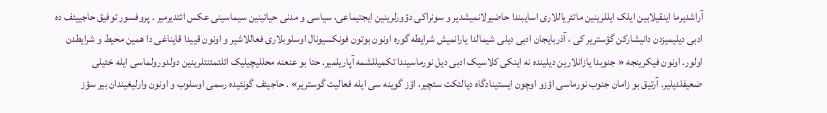آراشدیرما اینقیلابین ایلک ایللرینین ماتئریاللاری اسایبندا حاضیرلانمیشدیر و سونراکی دؤورلرینین ایجتیماعی، سیاسی و مدنی حیاتینین سیماسینی عکس ائتدیرمیر . پروفسور توفیق حاجییئف ده ادبی دیلیمیزدن دانیشارکن گؤستریر کی ، آذربایجان ادبی دیلی شیمالدا یارانمیش شرایطه گوره اونون بوتون فونکسیونال اوسلوبلاری فعاللاشیر و اونون قییدا قایناغی دا همین محیط و شرایطدن اولور. اونون فیکرینجه « جنوبدا یازانلارین دیلینده نه اینکی کلاسیک ادبی دیل نورماسیندا تکمیللشمه آپاریلمیر. حتا بو عنعنه محللیچیلیک ائلئمئنتلرینین دولدورولماسی ایله خئیلی ضعیفلدیلیر. آرتیق بو زامان جنوب نورماسی اؤزو اوچون ایستینادگاه دیالئکت سئچیر، اؤز گوینه سی ایله فعالیت گوستریر» . حاجیئف گونئیده رسمی اوسلوب و اونون وارلیغیندان بیر سؤز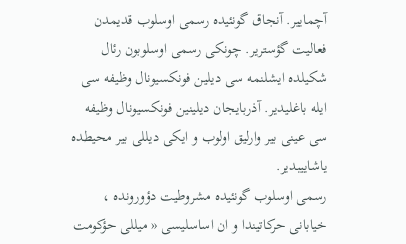آچماییر. آنجاق گونئیده رسمی اوسلوب قدیمدن فعالیت گؤستریر. چونکی رسمی اوسلوبون رئال شکیلده ایشلنمه سی دیلین فونکسیونال وظیفه سی ایله باغلیدیر. آذربایجان دیلینین فونکسیونال وظیفه سی عینی بیر وارلیق اولوب و ایکی دیللی بیر محیطده یاشاییبدیر.
رسمی اوسلوب گونئیده مشروطیت دؤورونده ، خیابانی حرکاتیندا و ان اساسلیسی « میللی حؤکومت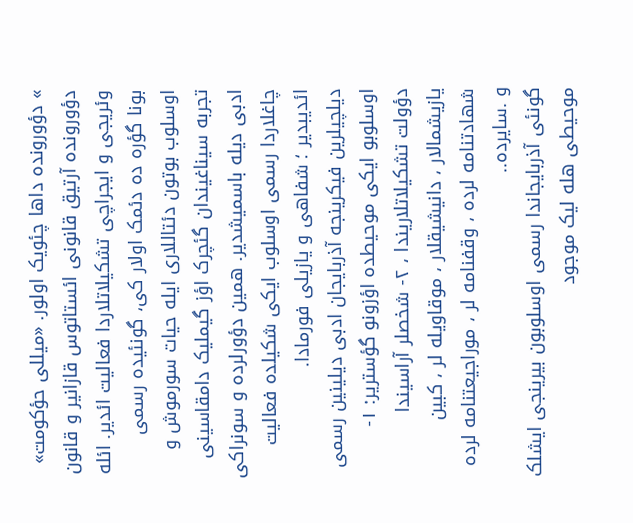» دؤورونده داها چئویک اولور. «میللی حؤکومت» دؤورونده آرتیق قانونی ائستاتوس قازانیر و قانون وئریجی و ایجراچی تشکیلاتلاردا فعالیت ائدیر. ائله بونا گؤره ده دئمک اولار کی، گونئیده رسمی اوسلوب بوتون دئتاللاری ایله حیات سورموش و تجربه سیناغیندان گئچرک اؤز گیملیک دامقاسینی ادبی دیله باسمیشدیر. همین دؤورلرده و سونراکی چاغلاردا رسمی اوسلوب ایکی شکیلده فعالیت ائدیبدیر ؛ شفاهی و یازیلی فورمادا.
دیلچیلرین فیکرینجه آذربایجان ادبی دیلینین رسمی اوسلوبو ایکی موحیطده اؤزونو گؤستریر: ۱- دؤولت تشکیلاتلاریندا ، ۲- شخصلر آراسیندا یازیشمالار ، دانیشیقلار ، موقاویله لر ، کبین شهادتنامه لرده ، وقفنامه لر ، موراجیعتنامه لرده و .سایرده..
گونئی آذربایجاندا رسمی اوسلوبون بیرینجی ایشلک موحیطی هله لیک موجود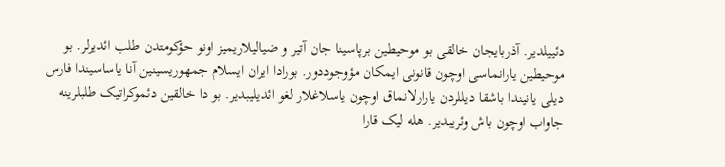دئییلدیر. آذربایجان خالقی بو موحیطین برپاسینا جان آتیر و ضیالیلاریمیز اونو حؤکومتدن طلب ائدیرلر. بو موحیطین یارانماسی اوچون قانونی ایمکان مؤوجوددور. بورادا ایران ایسلام جمهوریسینین آنا یاساسیندا فارس دیلی یانیندا باشقا دیللردن یارارلانماق اوچون یاسلاغلار لغو ائدیلیبدیر. بو دا خالقین دئموکراتیک طلبلرینه جاواب اوچون باش وئریبدیر. هله لیک قارا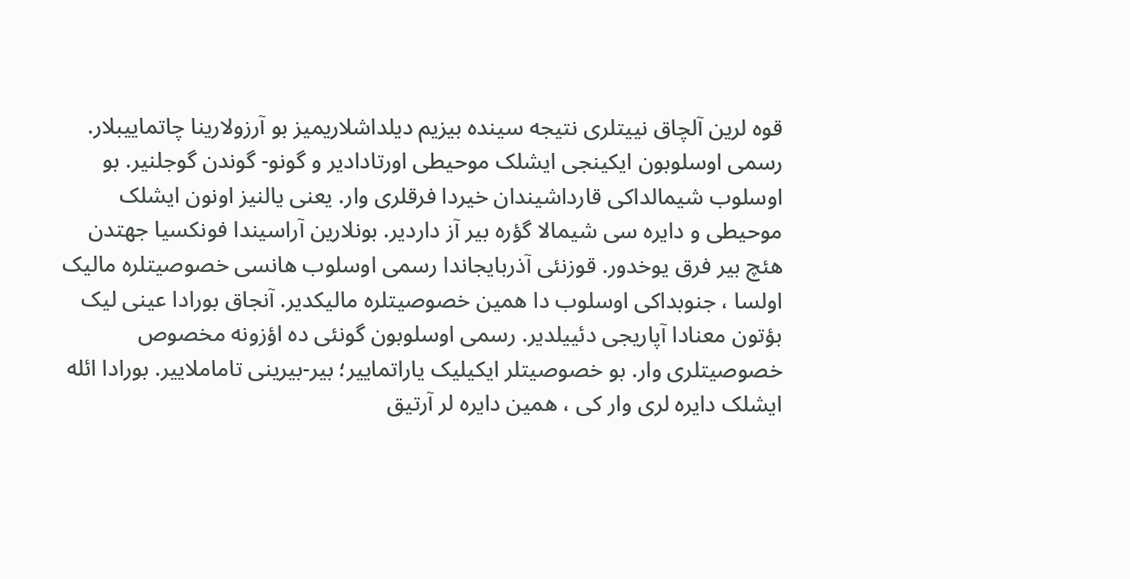قوه لرین آلچاق نییتلری نتیجه سینده بیزیم دیلداشلاریمیز بو آرزولارینا چاتماییبلار.
رسمی اوسلوبون ایکینجی ایشلک موحیطی اورتادادیر و گونو- گوندن گوجلنیر. بو اوسلوب شیمالداکی قارداشیندان خیردا فرقلری وار. یعنی یالنیز اونون ایشلک موحیطی و دایره سی شیمالا گؤره بیر آز داردیر. بونلارین آراسیندا فونکسیا جهتدن هئچ بیر فرق یوخدور. قوزنئی آذربایجاندا رسمی اوسلوب هانسی خصوصیتلره مالیک اولسا ، جنوبداکی اوسلوب دا همین خصوصیتلره مالیکدیر. آنجاق بورادا عینی لیک بؤتون معنادا آپاریجی دئییلدیر. رسمی اوسلوبون گونئی ده اؤزونه مخصوص خصوصیتلری وار. بو خصوصیتلر ایکیلیک یاراتماییر؛ بیر-بیرینی تاماملاییر. بورادا ائله ایشلک دایره لری وار کی ، همین دایره لر آرتیق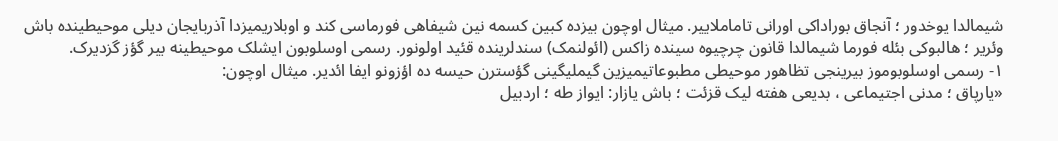شیمالدا یوخدور ؛ آنجاق بوراداکی اورانی تاماملاییر. میثال اوچون بیزده کبین کسمه نین شیفاهی فورماسی کند و اوبلاریمیزدا آذربایجان دیلی موحیطینده باش وئریر ؛ هالبوکی بئله فورما شیمالدا قانون چرچیوه سینده زاکس (ائولنمک) سندلرینده قئید اولونور. رسمی اوسلوبون ایشلک موحیطینه بیر گؤز گزدیرک.
۱- رسمی اوسلوبوموز بیرینجی تظاهور موحیطی مطبوعاتیمیزین گیملیگینی گؤسترن حیسه ده اؤزونو ایفا ائدیر. میثال اوچون:
«یارپاق ؛ مدنی اجتیماعی ، بدیعی هفته لیک قزئت ؛ باش یازار: ایواز طه ؛ اردبیل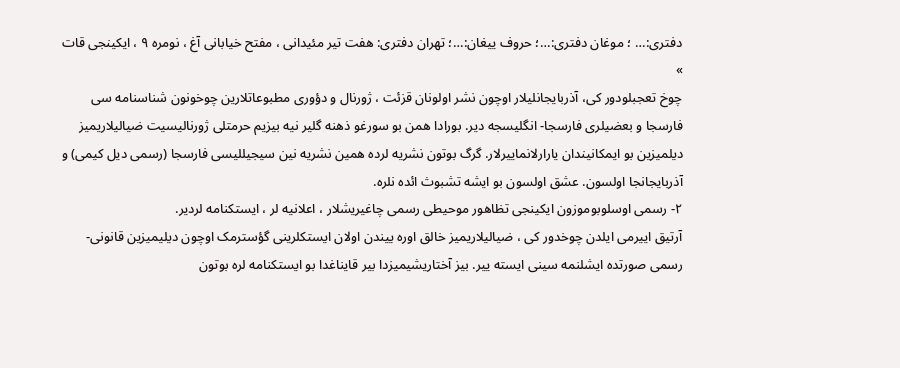دفتری:… ؛ موغان دفتری:…؛ حروف ییغان:…؛ تهران دفتری: هفت تیر مئیدانی ، مفتح خیابانی آغ ، نومره ۹ ، ایکینجی قات »
چوخ تعجبلودور کی، آذربایجانلیلار اوچون نشر اولونان قزئت ، ژورنال و دؤوری مطبوعاتلارین چوخونون شناسنامه سی فارسجا و بعضیلری فارسجا- انگلیسجه دیر. بورادا همن بو سورغو ذهنه گلیر نیه بیزیم حرمتلی ژورنالیسیت ضیالیلاریمیز دیلمیزین بو ایمکانیندان یارارلانماییرلار. گرگ بوتون نشریه لرده همین نشریه نین سیجیللیسی فارسجا (رسمی دیل کیمی) و آذربایجانجا اولسون. عشق اولسون بو ایشه تشبوث ائده نلره.
۲- رسمی اوسلوبوموزون ایکینجی تظاهور موحیطی رسمی چاغیریشلار ، اعلانیه لر ، ایستکنامه لردیر.
آرتیق اییرمی ایلدن چوخدور کی ، ضیالیلاریمیز خالق اوره ییندن اولان ایستکلرینی گؤسترمک اوچون دیلیمیزین قانونی- رسمی صورتده ایشلنمه سینی ایسته ییر. بیز آختاریشیمیزدا بیر قایناغدا بو ایستکنامه لره بوتون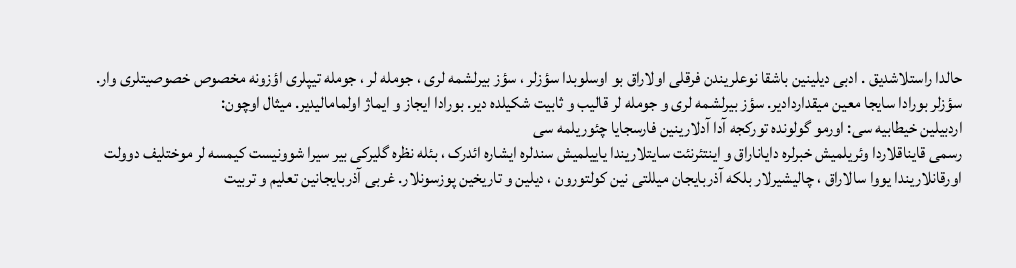حالدا راستلاشدیق . ادبی دیلینین باشقا نوعلریندن فرقلی اولاراق بو اوسلوبدا سؤزلر ، سؤز بیرلشمه لری ، جومله لر ، جومله تیپلری اؤزونه مخصوص خصوصیتلری وار. سؤزلر بورادا سایجا معین میقداردادیر. سؤز بیرلشمه لری و جومله لر قالیب و ثابیت شکیلده دیر. بورادا ایجاز و ایماژ اولمامالیدیر. میثال اوچون:
اردبیلین خیطابیه سی: اورمو گولونده تورکجه آدا آدلارینین فارسجایا چئوریلمه سی
رسمی قایناقلاردا وئریلمیش خبرلره دایاناراق و اینتئرنئت سایتلاریندا یاییلمیش سندلره ایشاره ائدرک ، بئله نظره گلیرکی بیر سیرا شوونیست کیمسه لر موختلیف دوولت اورقانلاریندا یووا سالاراق ، چالیشیرلار بلکه آذربایجان میللتی نین کولتورون ، دیلین و تاریخین پوزسونلار. غربی آذربایجانین تعلیم و تربیت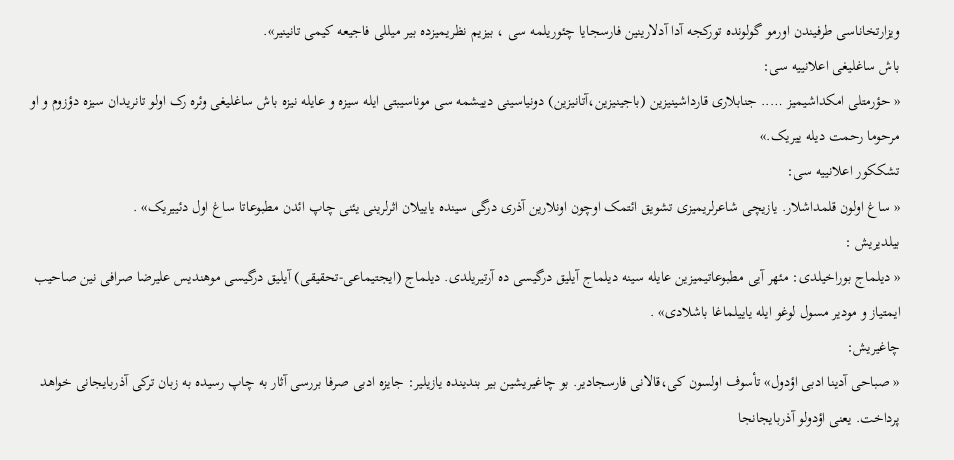ویزارتخاناسی طرفیندن اورمو گولونده تورکجه آدا آدلارینین فارسجایا چئوریلمه سی ، بیزیم نظریمیزده بیر میللی فاجیعه کیمی تانینیر».
باش ساغلیغی اعلانییه سی:
« حؤرمتلی امکداشیمیز ….. جنابلاری قارداشینیزین (باجینیزین،آتانیزین) دونیاسینی دییشمه سی موناسیبتی ایله سیزه و عایله نیزه باش ساغلیغی وئره رک اولو تانریدان سیزه دؤزوم و او مرحوما رحمت دیله ییریک.»
تشککور اعلانییه سی:
« ساغ اولون قلمداشلار. یازیچی شاعرلریمیزی تشویق ائتمک اوچون اونلارین آذری درگی سینده یاییلان اثرلرینی یئنی چاپ ائدن مطبوعاتا ساغ اول دئییریک» .
بیلدیریش :
« دیلماج بوراخیلدی: مئهر آیی مطبوعاتیمیزین عایله سینه دیلماج آیلیق درگیسی ده آرتیریلدی. دیلماج (ایجتیماعی-تحقیقی) آیلیق درگیسی موهندیس علیرضا صرافی نین صاحیب ایمتیاز و مودیر مسول لوغو ایله یاییلماغا باشلادی» .
چاغیریش:
« صباحی آدینا ادبی اؤدول» تأسوف اولسون کی،قالانی فارسجادیر. بو چاغیریشین بیر بندینده یازیلیر: جایزه ادبی صرفا بررسی آثار به چاپ رسیده به زبان ترکی آذربایجانی خواهد پرداخت. یعنی اؤدولو آذربایجانجا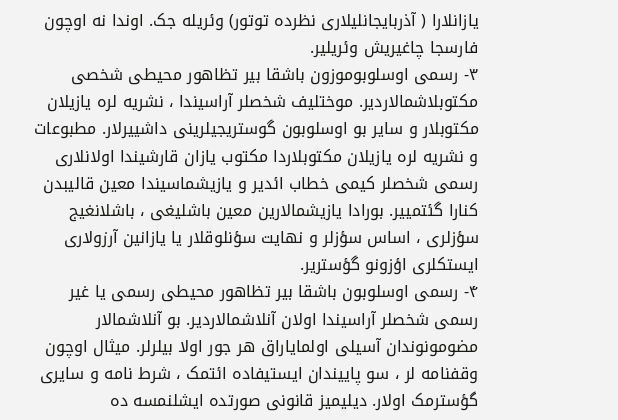یازانلارا ( آذربایجانلیلاری نظرده توتور) وئریله جک. اوندا نه اوچون فارسجا چاغیریش وئریلیر.
۳- رسمی اوسلوبوموزون باشقا بیر تظاهور محیطی شخصی مکتوبلاشمالاردیر. موختلیف شخصلر آراسیندا ، نشریه لره یازیلان مکتوبلار و سایر بو اوسلوبون گوستریجیلرینی داشییرلار. مطبوعات و نشریه لره یازیلان مکتوبلاردا مکتوب یازان قارشیندا اولانلاری رسمی شخصلر کیمی خطاب ائدیر و یازیشماسیندا معین قالیبدن کنارا گئتمییر. بورادا یازیشمالارین معین باشلیغی ، باشلانغیج سؤزلری ، اساس سؤزلر و نهایت سؤنلوقلار یا یازانین آرزولاری ایستکلری اؤزونو گؤستریر.
۴- رسمی اوسلوبون باشقا بیر تظاهور محیطی رسمی یا غیر رسمی شخصلر آراسیندا اولان آنلاشمالاردیر. بو آنلاشمالار مضومونوندان آسیلی اولمایاراق هر جور اولا بیلرلر. میثال اوچون وقفنامه لر ، سو پاییندان ایستیفاده ائتمک ، شرط نامه و سایری گؤسترمک اولار. دیلیمیز قانونی صورتده ایشلنمسه ده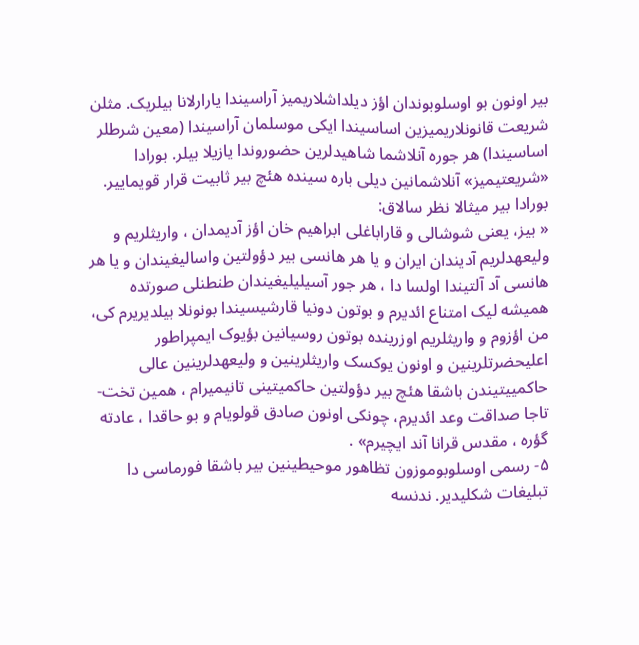بیر اونون بو اوسلوبوندان اؤز دیلداشلاریمیز آراسیندا یارارلانا بیلریک. مثلن شریعت قانونلاریمیزین اساسیندا ایکی موسلمان آراسیندا (معین شرطلر اساسیندا) هر جوره آنلاشما شاهیدلرین حضوروندا یازیلا بیلر. بورادا «شریعتیمیز» آنلاشمانین دیلی باره سینده هئچ بیر ثابیت قرار قویماییر. بورادا بیر میثالا نظر سالاق:
« بیز، یعنی شوشالی و قاراباغلی ابراهیم خان اؤز آدیمدان ، واریثلریم و ولیعهدلریم آدیندان ایران و یا هر هانسی بیر دؤولتین واسالیغیندان و یا هر هانسی آد آلتیندا اولسا دا ، هر جور آسیلیلیغیندان طنطنلی صورتده همیشه لیک امتناع ائدیرم و بوتون دونیا قارشیسیندا بونونلا بیلدیریرم کی، من اؤزوم و واریثلریم اوزرینده بوتون روسیانین بؤیوک ایمپراطور اعلیحضرتلرینین و اونون یوکسک واریثلرینین و ولیعهدلرینین عالی حاکمییتیندن باشقا هئچ بیر دؤولتین حاکمیتینی تانیمیرام ، همین تخت-تاجا صداقت وعد ائدیرم، چونکی اونون صادق قولویام و بو حاقدا ، عادته گؤره ، مقدس قرانا آند ایچیرم» .
۵- رسمی اوسلوبوموزون تظاهور موحیطینین بیر باشقا فورماسی دا تبلیغات شکلیدیر. ندنسه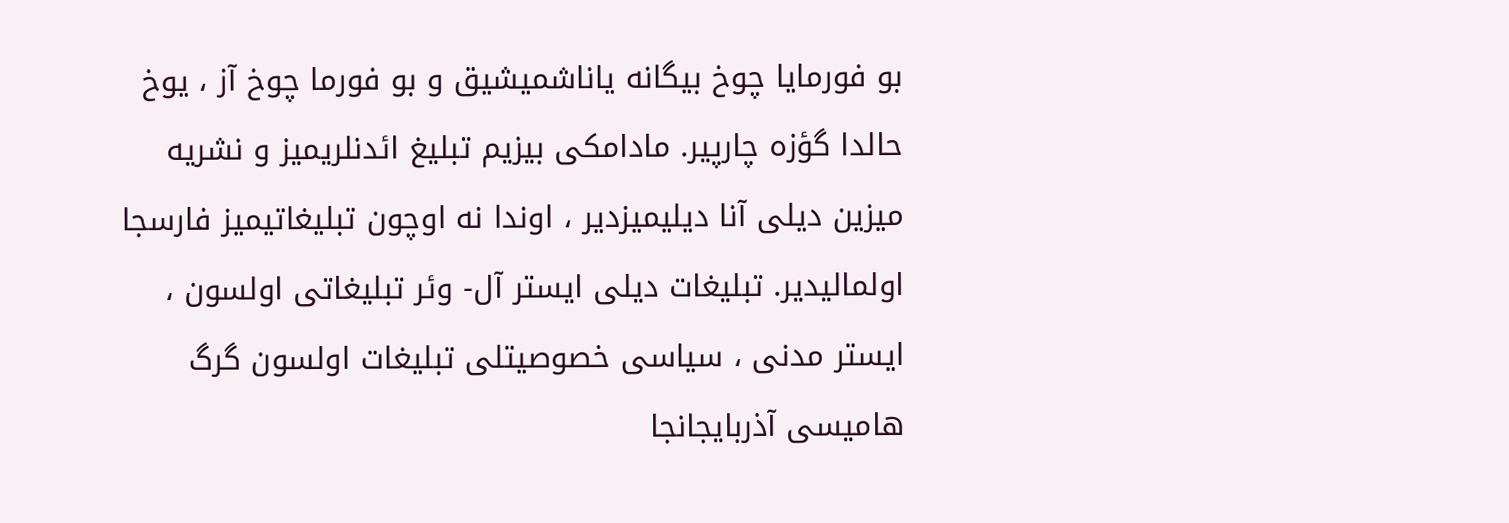بو فورمایا چوخ بیگانه یاناشمیشیق و بو فورما چوخ آز ، یوخ حالدا گؤزه چارپیر. مادامکی بیزیم تبلیغ ائدنلریمیز و نشریه میزین دیلی آنا دیلیمیزدیر ، اوندا نه اوچون تبلیغاتیمیز فارسجا اولمالیدیر. تبلیغات دیلی ایستر آل- وئر تبلیغاتی اولسون ، ایستر مدنی ، سیاسی خصوصیتلی تبلیغات اولسون گرگ هامیسی آذربایجانجا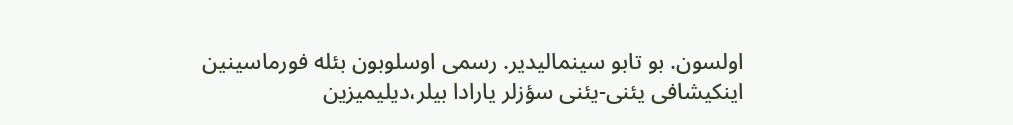اولسون. بو تابو سینمالیدیر. رسمی اوسلوبون بئله فورماسینین اینکیشافی یئنی-یئنی سؤزلر یارادا بیلر،دیلیمیزین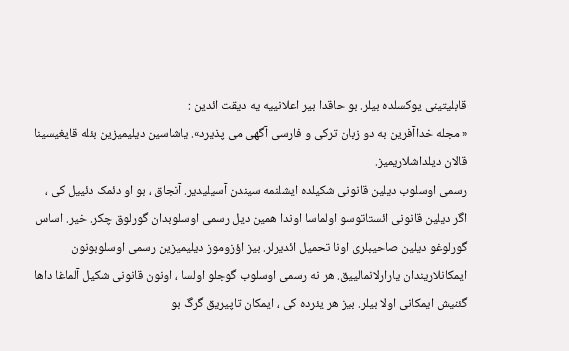قابلیتینی یوکسلده بیلر. بو حاقدا بیر اعلانییه یه دیقت ائدین :
« مجله خداآفرین به دو زبان ترکی و فارسی آگهی می پذیرد». یاشاسین دیلیمیزین بئله قایغیسینا قالان دیلداشلاریمیز.
رسمی اوسلوب دیلین قانونی شکیلده ایشلنمه سیندن آسیلیدیر. آنجاق ، بو او دئمک دئییل کی ، اگر دیلین قانونی ائستاتوسو اولماسا اوندا همین دیل رسمی اوسلوبدان گورلوق چکر. خیر. اساس گورلوغو دیلین صاحیبلری اونا تحمیل ائدیرلر. بیز اؤزوموز دیلیمیزین رسمی اوسلوبونون ایمکانلاریندان یارارلانمالییق. هر نه رسمی اوسلوب گوجلو اولسا ، اونون قانونی شکیل آلماغا داها گئنیش ایمکانی اولا بیلر. بیز هر یئرده کی ، ایمکان تاپیریق گرگ بو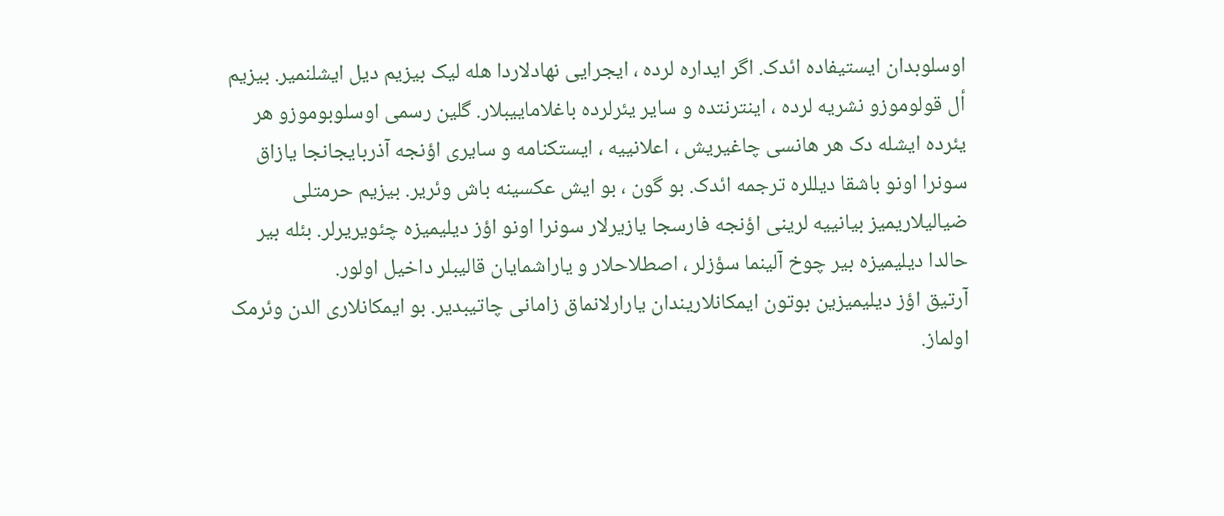اوسلوبدان ایستیفاده ائدک. اگر ایداره لرده ، ایجرایی نهادلاردا هله لیک بیزیم دیل ایشلنمیر. بیزیم أل قولوموزو نشریه لرده ، اینترنتده و سایر یئرلرده باغلاماییبلار. گلین رسمی اوسلوبوموزو هر یئرده ایشله دک هر هانسی چاغیریش ، اعلانییه ، ایستکنامه و سایری اؤنجه آذربایجانجا یازاق سونرا اونو باشقا دیللره ترجمه ائدک. بو گون ، بو ایش عکسینه باش وئریر. بیزیم حرمتلی ضیالیلاریمیز بیانییه لرینی اؤنجه فارسجا یازیرلار سونرا اونو اؤز دیلیمیزه چئویریرلر. بئله بیر حالدا دیلیمیزه بیر چوخ آلینما سؤزلر ، اصطلاحلار و یاراشمایان قالیبلر داخیل اولور.
آرتیق اؤز دیلیمیزین بوتون ایمکانلاریندان یارارلانماق زامانی چاتیبدیر. بو ایمکانلاری الدن وئرمک اولماز.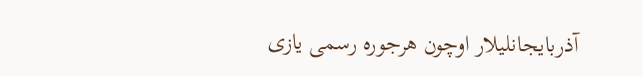آذربایجانلیلار اوچون هرجوره رسمی یازی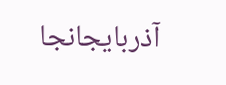آذربایجانجا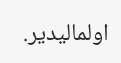اولمالیدیر.